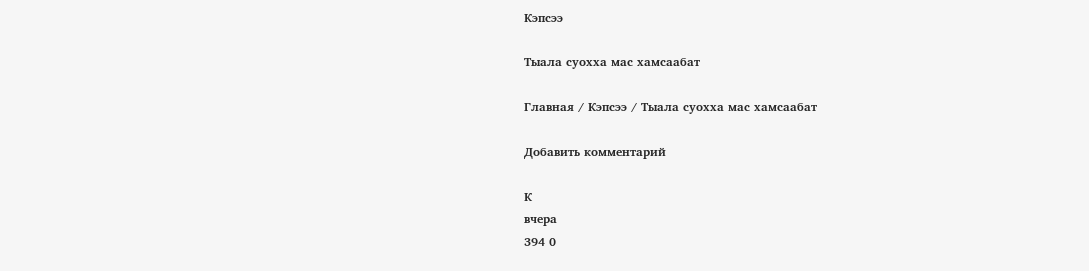Кэпсээ

Тыала суохха мас хамсаабат

Главная / Кэпсээ / Тыала суохха мас хамсаабат

Добавить комментарий

К
вчера
394 0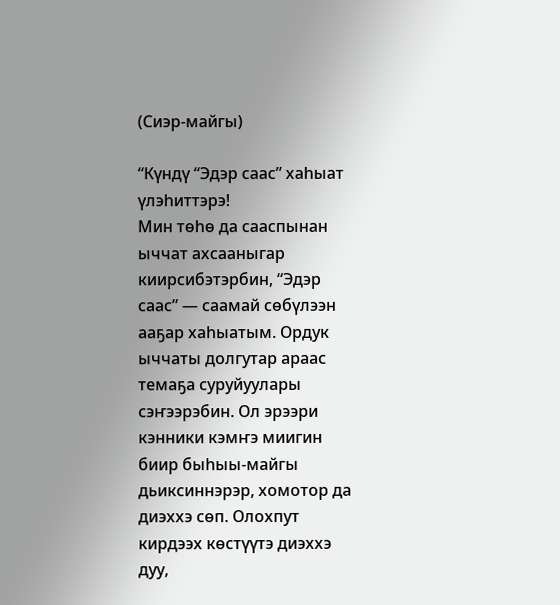(Сиэр-майгы)

“Күндү “Эдэр саас” хаһыат үлэһиттэрэ!
Мин төһө да сааспынан ыччат ахсааныгар киирсибэтэрбин, “Эдэр саас” — саамай сөбүлээн ааҕар хаһыатым. Ордук ыччаты долгутар араас темаҕа суруйуулары сэҥээрэбин. Ол эрээри кэнники кэмҥэ миигин биир быһыы-майгы дьиксиннэрэр, хомотор да диэххэ сөп. Олохпут кирдээх көстүүтэ диэххэ дуу,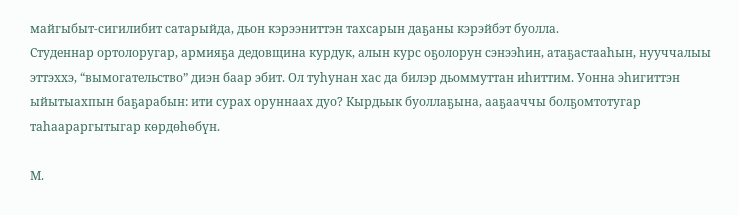майгыбыт-сигилибит сатарыйда, дьон кэрээниттэн тахсарын даҕаны кэрэйбэт буолла.
Студеннар ортолоругар, армияҕа дедовщина курдук, алын курс оҕолорун сэнээһин, атаҕастааһын, нууччалыы эттэххэ, “вымогательство” диэн баар эбит. Ол туһунан хас да билэр дьоммуттан иһиттим. Уонна эһигиттэн ыйытыахпын баҕарабын: ити сурах оруннаах дуо? Кырдьык буоллаҕына, ааҕааччы болҕомтотугар таһаараргытыгар көрдөһөбүн.

М.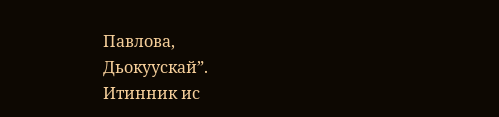Павлова,
Дьокуускай”.
Итинник ис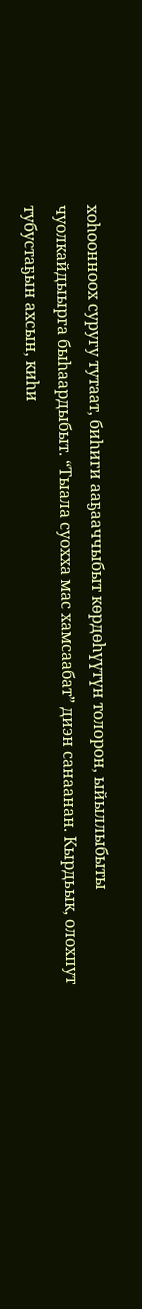хоһоонноох суругу тутаат, биһиги ааҕааччыбыт көрдөһүүтүн толорон, ыйыллыбыты чуолкайдыырга быһаардыбыт. “Тыала суохха мас хамсаабат” диэн санаанан. Кырдьык, олохпут тубустаҕын ахсын, киһи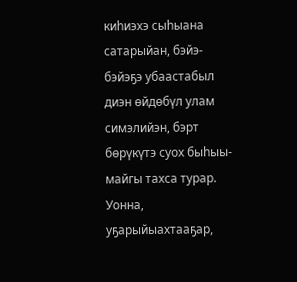киһиэхэ сыһыана сатарыйан, бэйэ-бэйэҕэ убаастабыл диэн өйдөбүл улам симэлийэн, бэрт бөрүкүтэ суох быһыы-майгы тахса турар. Уонна, уҕарыйыахтааҕар,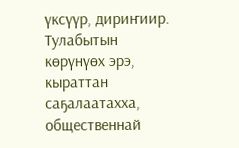үксүүр, дириҥиир. Тулабытын көрүнүөх эрэ, кыраттан саҕалаатахха, общественнай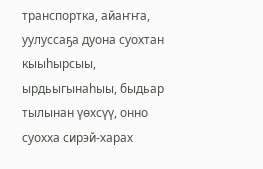транспортка, айаҥҥа, уулуссаҕа дуона суохтан кыыһырсыы, ырдьыгынаһыы, быдьар тылынан үөхсүү, онно суохха сирэй-харах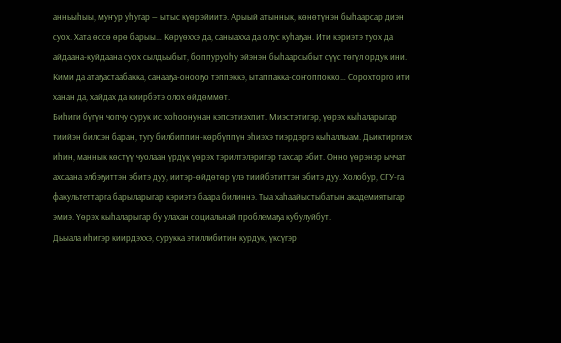анньыһыы, муҥур уһугар — ытыс күөрэйиитэ. Арыый атыннык, көнөтүнэн быһаарсар диэн суох. Хата өссө өрө барыы… Көрүөххэ да, саныахха да олус куһаҕан. Ити кэриэтэ туох да айдаана-куйдаана суох сылдьыбыт, боппуруоһу эйэнэн быһаарсыбыт сүүс төгүл ордук ини. Кими да атаҕастаабакка, санааҕа-онооҕо тэппэккэ, ытаппакка-соҥоппокко… Сорохторго ити ханан да, хайдах да киирбэтэ олох өйдөммөт.
Биһиги бүгүн чопчу сурук ис хоһоонунан кэпсэтиэхпит. Миэстэтигэр, үөрэх кыһаларыгар тиийэн билсэн баран, тугу билбиппин-көрбүппүн эһиэхэ тиэрдэргэ кыһаллыам. Дьиктиргиэх иһин, маннык көстүү чуолаан үрдүк үөрэх тэрилтэлэригэр тахсар эбит. Онно үөрэнэр ыччат ахсаана элбэҕиттэн эбитэ дуу, иитэр-өйдөтөр үлэ тиийбэтиттэн эбитэ дуу. Холобур, СГУ-га факультеттарга барыларыгар кэриэтэ баара билиннэ. Тыа хаһаайыстыбатын академиятыгар эмиэ. Үөрэх кыһаларыгар бу улахан социальнай проблемаҕа кубулуйбут.
Дьыала иһигэр киирдэххэ, сурукка этиллибитин курдук, үксүгэр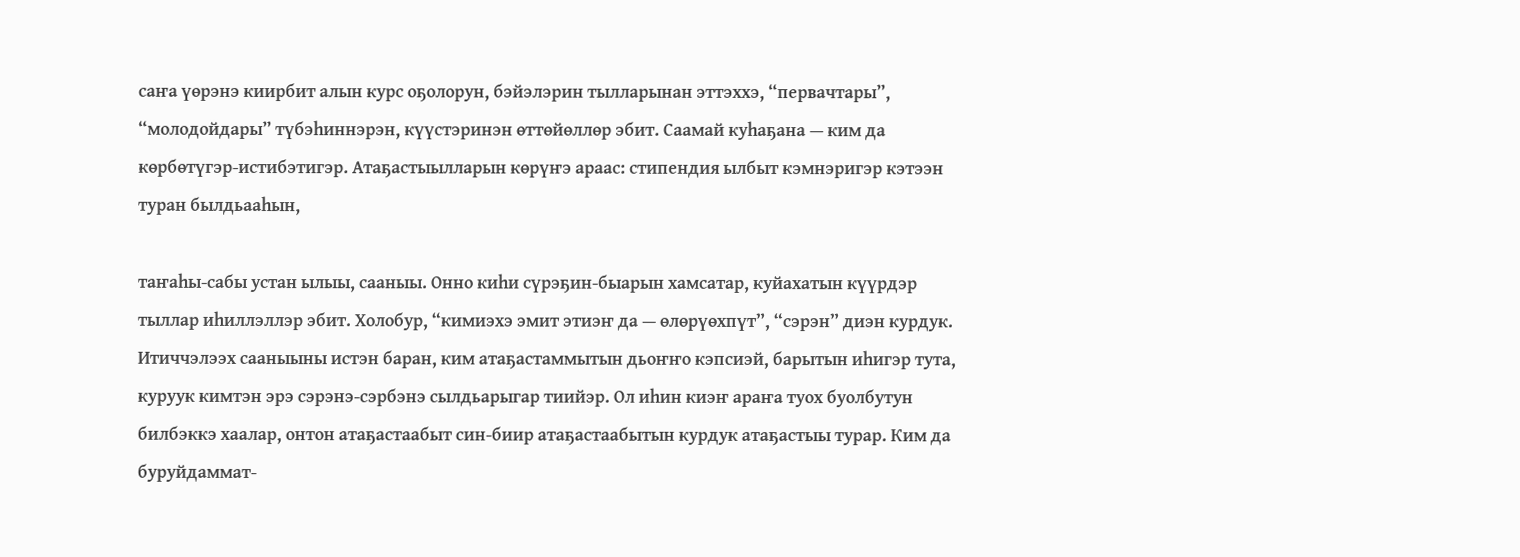саҥа үөрэнэ киирбит алын курс оҕолорун, бэйэлэрин тылларынан эттэххэ, “первачтары”, “молодойдары” түбэһиннэрэн, күүстэринэн өттөйөллөр эбит. Саамай куһаҕана — ким да көрбөтүгэр-истибэтигэр. Атаҕастыылларын көрүҥэ араас: стипендия ылбыт кэмнэригэр кэтээн туран былдьааһын,

таҥаһы-сабы устан ылыы, сааныы. Онно киһи сүрэҕин-быарын хамсатар, куйахатын күүрдэр тыллар иһиллэллэр эбит. Холобур, “кимиэхэ эмит этиэҥ да — өлөрүөхпүт”, “сэрэн” диэн курдук. Итиччэлээх сааныыны истэн баран, ким атаҕастаммытын дьоҥҥо кэпсиэй, барытын иһигэр тута, куруук кимтэн эрэ сэрэнэ-сэрбэнэ сылдьарыгар тиийэр. Ол иһин киэҥ араҥа туох буолбутун билбэккэ хаалар, онтон атаҕастаабыт син-биир атаҕастаабытын курдук атаҕастыы турар. Ким да буруйдаммат-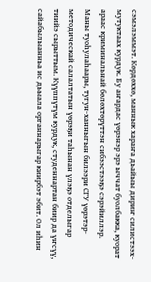сэмэлэммэт. Көрдөххө, маннык хараҥа дьайыы дириҥ силистээх-мутуктаах курдук. Бу аҥардас үөрэнэр эрэ ыччат буолбакка, куорат араас криминальнай бөлөхтөрүттэн сибээстээҕэ сэрэйиллэр.
Маны туоһулаһаары, тугун-ханныгын билээри СГУ үөрэтэр-методическай салалтатын үөрэҕи таһынан үлэҕэ отделыгар тиийэ сырыттым. Күүппүтүм курдук, студеннартан биир да үҥсүү, сайабылыанньа ис дьыала органнарыгар киирбэт эбит. Ол иһин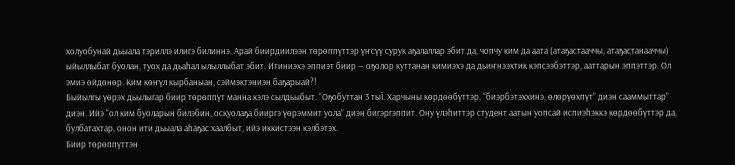холуобунай дьыала тэриллэ илигэ билиннэ. Арай биирдиилээн төрөппүттэр үҥсүү сурук аҕалаллар эбит да, чопчу ким да аата (атаҕастааччы, атаҕастанааччы) ыйыллыбат буолан, туох да дьаһал ылыллыбат эбит. Итиниэхэ эппиэт биир — оҕолор куттанан кимиэхэ да дьиҥнээхтик кэпсээбэттэр, ааттарын эппэттэр. Ол эмиэ өйдөнөр. Ким көҥүл кырбаныан, сэймэктэниэн баҕарыай?!
Быйылгы үөрэх дьылыгар биир төрөппүт манна кэлэ сылдьыбыт. “Оҕобуттан 3 тыЇ. Харчыны көрдөөбүттэр, “биэрбэтэххинэ, өлөрүөхпүт” диэн сааммыттар” диэн. Ийэ “ол ким буоларын билэбин, оскуолаҕа бииргэ үөрэммит уола” диэн бигэргэппит. Ону үлэһиттэр студент аатын уопсай испиэһэккэ көрдөөбүттэр да, булбатахтар, онон ити дьыала аһаҕас хаалбыт, ийэ иккистээн кэлбэтэх.
Биир төрөппүттэн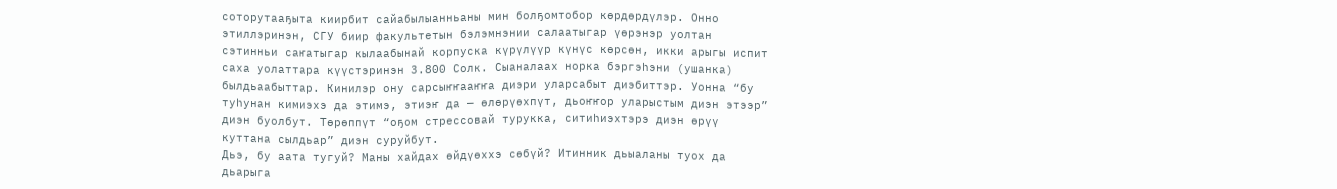соторутааҕыта киирбит сайабылыанньаны мин болҕомтобор көрдөрдүлэр. Онно этиллэринэн, СГУ биир факультетын бэлэмнэнии салаатыгар үөрэнэр уолтан сэтинньи саҥатыгар кылаабынай корпуска күрүлүүр күнүс көрсөн, икки арыгы испит саха уолаттара күүстэринэн 3.800 Солк. Сыаналаах норка бэргэһэни (ушанка) былдьаабыттар. Кинилэр ону сарсыҥҥааҥҥа диэри уларсабыт диэбиттэр. Уонна “бу туһунан кимиэхэ да этимэ, этиэҥ да — өлөрүөхпүт, дьоҥҥор уларыстым диэн этээр” диэн буолбут. Төрөппүт “оҕом стрессовай турукка, ситиһиэхтэрэ диэн өрүү куттана сылдьар” диэн суруйбут.
Дьэ, бу аата тугуй? Маны хайдах өйдүөххэ сөбүй? Итинник дьыаланы туох да дьарыга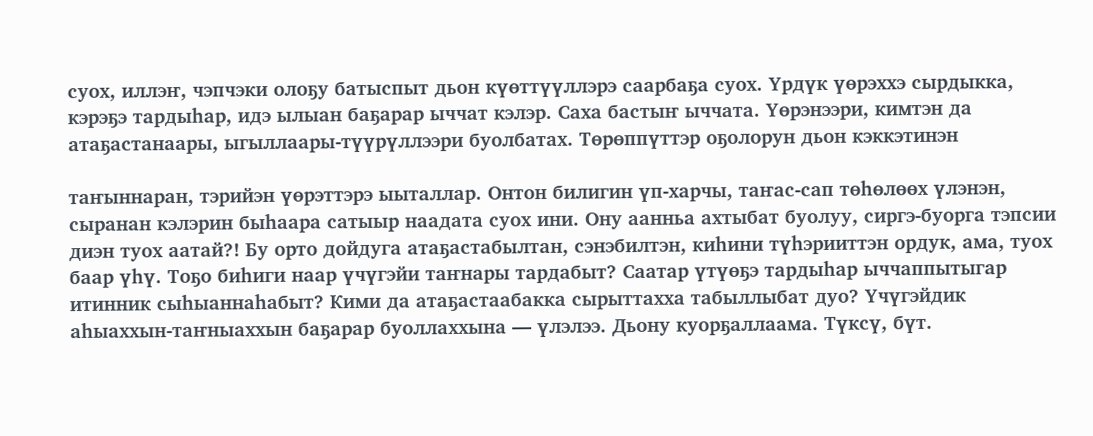суох, иллэҥ, чэпчэки олоҕу батыспыт дьон күөттүүллэрэ саарбаҕа суох. Үрдүк үөрэххэ сырдыкка, кэрэҕэ тардыһар, идэ ылыан баҕарар ыччат кэлэр. Саха бастыҥ ыччата. Үөрэнээри, кимтэн да атаҕастанаары, ыгыллаары-түүрүллээри буолбатах. Төрөппүттэр оҕолорун дьон кэккэтинэн

таҥыннаран, тэрийэн үөрэттэрэ ыыталлар. Онтон билигин үп-харчы, таҥас-сап төһөлөөх үлэнэн, сыранан кэлэрин быһаара сатыыр наадата суох ини. Ону аанньа ахтыбат буолуу, сиргэ-буорга тэпсии диэн туох аатай?! Бу орто дойдуга атаҕастабылтан, сэнэбилтэн, киһини түһэрииттэн ордук, ама, туох баар үһү. Тоҕо биһиги наар үчүгэйи таҥнары тардабыт? Саатар үтүөҕэ тардыһар ыччаппытыгар итинник сыһыаннаһабыт? Кими да атаҕастаабакка сырыттахха табыллыбат дуо? Үчүгэйдик аһыаххын-таҥныаххын баҕарар буоллаххына — үлэлээ. Дьону куорҕаллаама. Түксү, бүт.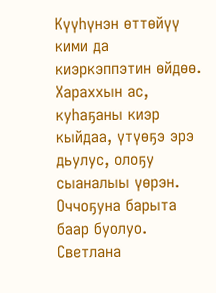Күүһүнэн өттөйүү кими да киэркэппэтин өйдөө. Хараххын ас, куһаҕаны киэр кыйдаа, үтүөҕэ эрэ дьулус, олоҕу сыаналыы үөрэн. Оччоҕуна барыта баар буолуо.
Светлана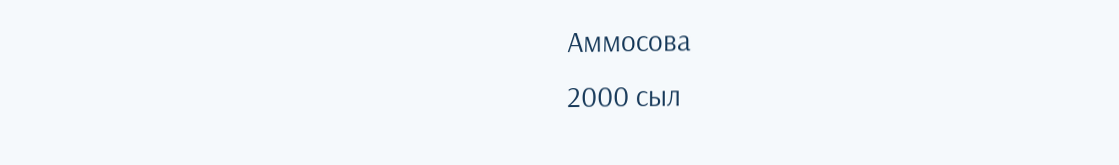Аммосова
2000 сыл